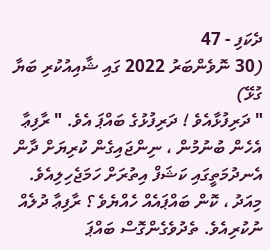ދެކަފި - 47
(30 ނޮވެންބަރު 2022 ގައި ޝާއިއުކުރި ބަޔާ ގުޅޭ)
" ދަރިފުޅާއެވެ ! ދަރިފުޅުގެ ބައްޕަ އެވެ. " ރާފިޢާ އެހެން ބުނުމުން ، ނިންޖައިގެން ކުރިޔަށް ދާން އެނދުމަތީގައި ކަޝަފް އިތުރަށް ހަމަޖެހިލިއެވެ.
މިއަދު ، ކޮން ބައްޕައެއް ހެއްޔެވެ ؟ ރާފިޢާ ދުލެއް ނުކުރިއެވެ. ތެދުވެގެންގޮސް ބައްޕަ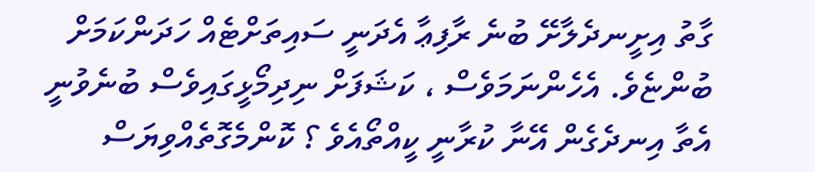ގާތު އިށީނދެލާށޭ ބުނެ ރާފިޢާ އެދަނީ ސައިތަށްޓެއް ހަދަންކަމަށް ބުންޏެވެ. އެހެންނަމަވެސް ، ކަޝަފަށް ނިދިމޯޅީގައިވެސް ބުނެވުނީ އެތާ އިނދެގެން އޭނާ ކުރާނީ ކީއްތޯއެވެ ؟ ކޮންމެގޮތެއްވިޔަސް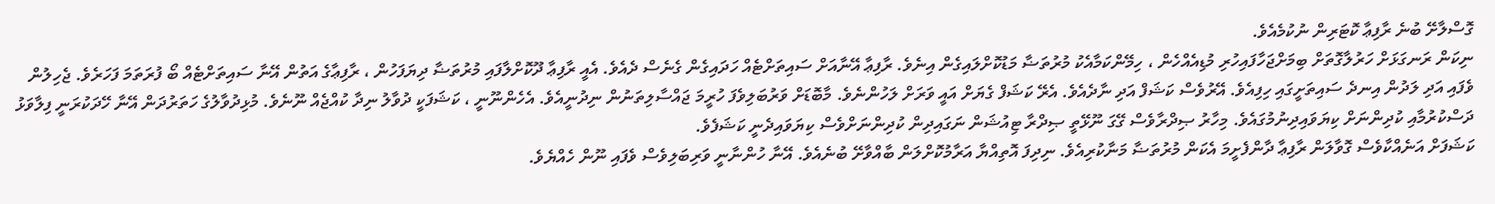ގޮސްލާށޭ ބުނެ ރާފިޢާ ކޮޓަރިން ނުކުމެއެވެ.
ނިކަން ރަނގަޅަށް ހަރުލާގޮތަށް ބިމަށްޖަހާފައިހުރި މުޑިއެއްހެން ، ހިމޭންކަމާއެކު މުރުތަޟާ މަޑުކޮށްލައިގެން އިނެވެ. ރާފިޢާ އޭނާއަށް ސައިތަށްޓެއް ހަދައިގެން ގެނެސް ދެއެވެ. އެއީ ރާފިޢާ ދޫކޮށްލާފައި މުރުތަޟާ ދިޔަފަހުން ، ރާފިޢާގެ އަތުން އޭނާ ސައިތަށްޓެއް ބޯ ފުރަތަމަ ފަހަރެވެ. ޖެހިލުން ވެފައި އަދި ލަދުން އިނދެ ސައިތަށީގައި ހިފިއެވެ. އޭރުވެސް ކަޝަފް އަދި ނާދެއެވެ. އެރޭ ކަޝަފް ގެޔަށް އައީ ވަރަށް ލަހުންނެވެ. މާބޮޑަށް ވަރުބަލިވެފަ ހުރީމަ ޖައްސާލިތަނުން ނިދުނީއެވެ. އެހެންނޫނީ ، ކަޝަފަކީ ދުވާލު ނިދާ ކުއްޖެއް ނޫނެވެ. މުޅިދުވާލުގެ ހަތަރުދަން އޭނާ ހޭދަކުރަނީ ފިލާވަޅު ދަސްކުރުމާއި ކުދިންނަށް ކިޔަވައިދިނުމުގައެވެ. މިހާރު ޞިދްރާވެސް ގޭގަ ނޫޅޭތީ ޞިދްރާ ޓިއުޝަން ނަގައިދިން ކުދިންނަށްވެސް ކިޔަވައިދެނީ ކަޝަފެވެ.
ކަޝަފަށް އަނެއްކާވެސް ގޮވާލަން ރާފިޢާ ދާންފެށީމަ އެކަން މުރުތަޟާ މަނާކުރިއެވެ. ނިދިފަ އޮތިއްޔާ އަރާމުކޮށްލަން ބާއްވާށޭ ބުނެއެވެ. އޭނާ ހުންނާނީ ވަރިބަލިވެސް ވެފައި ނޫން ހެއްޔެވެ.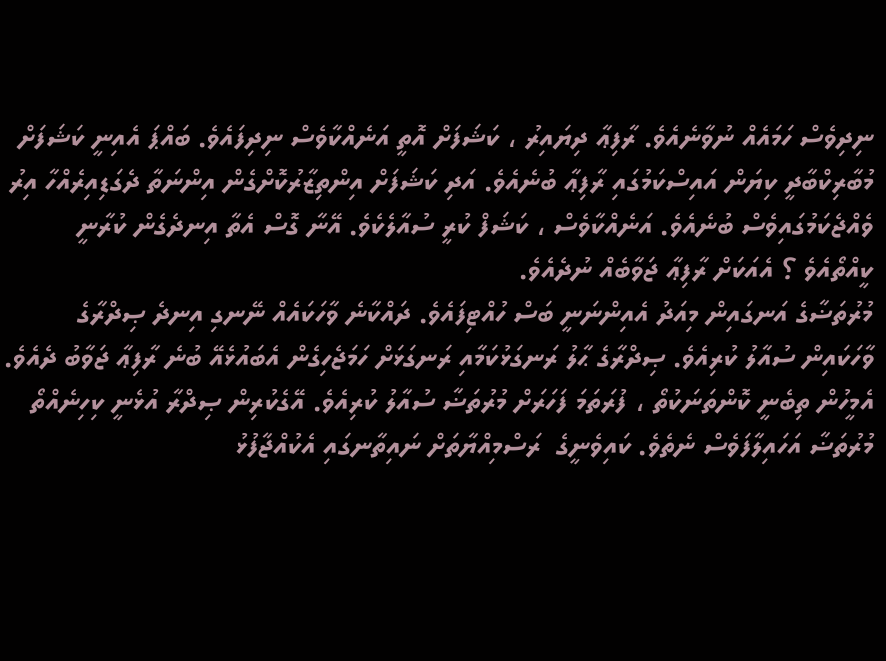ނިދިވެސް ހަމައެއް ނުވާނެއެވެ. ރާފިޢާ ދިޔައިރު ، ކަޝަފަށް އޮތީ އަނެއްކާވެސް ނިދިފައެވެ. ބައްޕަ އެއިނީ ކަޝަފަށް މުބާރިކްބާދީ ކިޔަން އައިސްކަމުގައި ރާފިޢާ ބުނެއެވެ. އަދި ކަޝަފަށް އިންތިޒާރުކޮށްގެން އިންނަތާ ދެގަޑިއިރެއްހާ އިރު ވެއްޖެކަމުގައިވެސް ބުނެއެވެ. އަނެއްކާވެސް ، ކަޝަފް ކުރީ ސުއާލެކެވެ. އޭނާ ގޮސް އެތާ އިނދެގެން ކުރާނީ ކީއްތޯއެވެ ؟ އެއަކަށް ރާފިޢާ ޖަވާބެއް ނުދެއެވެ.
މުރުތަޟާގެ އަނގައިން މިއަދު އެއިންނަނީ ބަސް ހުއްޓިފައެވެ. ދައްކާނެ ވާހަކައެއް ނޭނގި އިނދެ ޞިދްރާގެ ވާހަކައިން ސުއާލު ކުރިއެވެ. ޞިދްރާގެ ޙާލު ރަނގަޅުކަމާއި ރަނގަޅަށް ހަމަޖެހިގެން އެބައުޅެއޭ ބުނެ ރާފިޢާ ޖަވާބު ދެއެވެ. އެމީހުން ތިބެނީ ކޮންތަނަކުތޯ ، ފުރަތަމަ ފަހަރަށް މުރުތަޟާ ސުއާލު ކުރިއެވެ. އޭގެކުރިން ޞިދްރާ އުޅެނީ ކިހިނެއްތޯ މުރުތަޟާ އަހައިލާފަވެސް ނެތެވެ. ކައިވެނީގެ  ރަސްމިއްޔާތަށް ނައިތާނގައި އެކުއްޖާފުޅު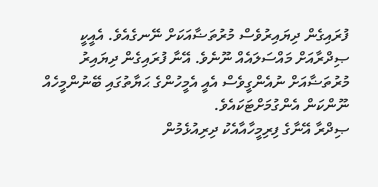ފުރައިގެން ދިޔައިރުވެސް މުރުތަޟާއަކަށް ނޭނގެއެވެ. އެއީކީ ޞިދްރާއަށް މައްސަލައެއް ނޫނެވެ. އޭނާ ފުރައިގެން ދިޔައިރު މުރުތަޟާއަށް ނުއެންގީވެސް އެއީ އެމީހުންގެ ޙަޔާތުގައި ބޭނުންމީހެއް ނޫންކަން އެންގުމަށްޓަކައެވެ.
ޞިދްރާ އޭނާގެ ފިރިމީހާއާއެކު ދިރިއުޅެމުން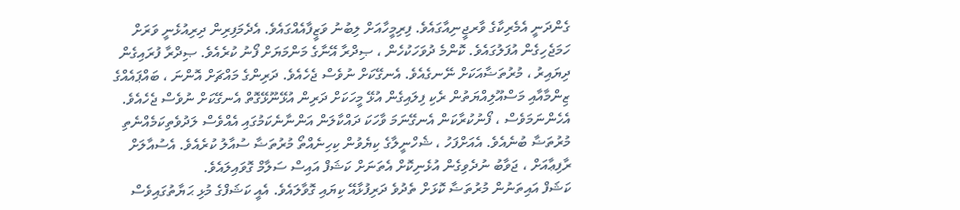ގެންދަނީ އެމެރިކާގެ ވާރޖީނިއާގައެވެ. ފިރިމީހާއަށް ލިބުނު ވަޒީފާއެއްގައެވެ. އެދެމަފިރިން ދިރިއުޅެނީ ވަރަށް ހަމަޖެހިގެން އުފަލުގައެވެ. ކޮންމެ ދުވަހަކުހެން ، ޞިދްރާ އޭނާގެ މަންމަޔަށް ފޯނު ކުރެއެވެ. ޞިދްރާ ފުރައިގެން ދިޔައިރު ، މުރުތަޟާއަކަށް ނޭނގެއެވެ. އެނގޭކަށް ނުވެސް ޖެހެއެވެ. ދަރިންގެ މައްޗަށް އޮންނަ ، ބައްޕައެއްގެ ޒިންމާއާއި މަސްއޫލިއްޔަތުން ރެކި ފިލައިގެން އުޅޭ މީހަކަށް ދަރިން އުޅޭނޫޅޭގޮތް އެނގޭކަށް ނުވެސް ޖެހެއެވެ. އެހެންނަމަވެސް ، ފޯނުކުރާކަން އެނގޭނަމަ ވާހަކަ ދައްކާލަން އަންނާނެކަމުގައި އެއްވެސް ލަދުވެތިކަމެއްނެތި މުރުތަޟާ ބުނެއެވެ. އެއަށްފަހު ، ޝެހްނީލާގެ ކިޔެވުން ކިހިނެއްތޯ މުރުތަޟާ ސުއާލު ކުރެއެވެ. އެސުއާލަށް ރާފިޢާއަށް ، ޖަވާބު ނުދެވިގެން އުޅެނިކޮށް އެތަނަށް ކަޝަފް އައިސް ސަލާމް ގޮވައިލައެވެ.
ކަޝަފް އައިތަނުން މުރުތަޟާ ކޮޅަށް ތެދުވެ ދަރިފުޅާއޭ ކިޔައި ގޮވާލައެވެ. އެއީ ކަޝަފްގެ މުޅި ޙަޔާތުގައިވެސް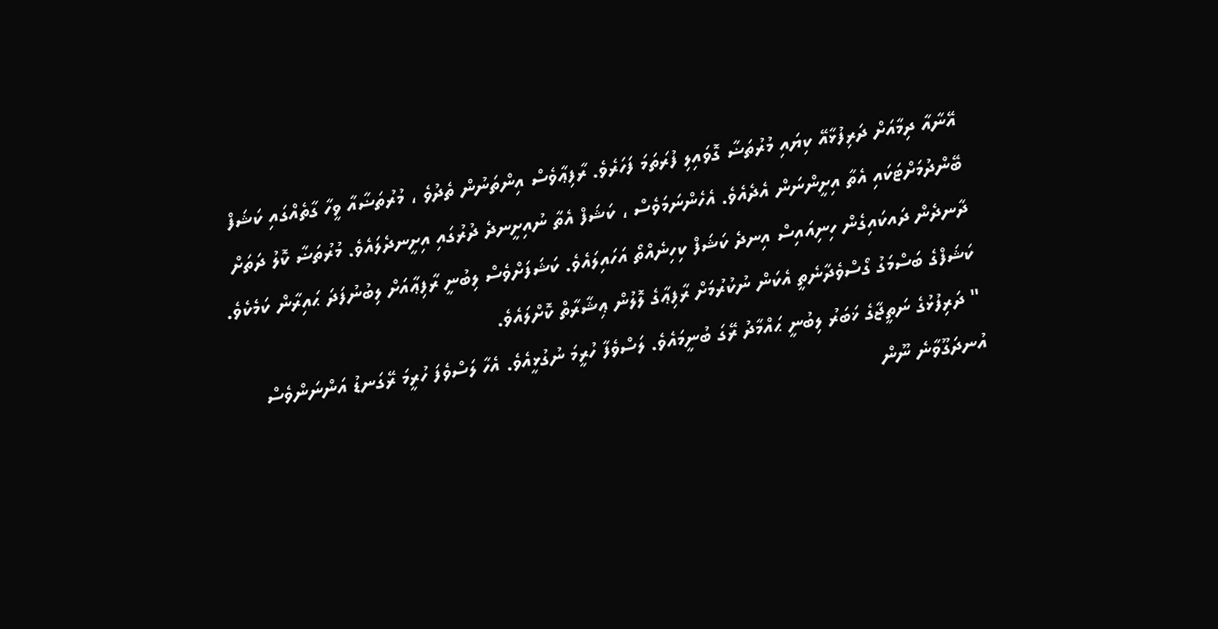އޭނާއާ ދިމާއަށް ދަރިފުޅާއޭ ކިޔައި މުރުތަޟާ ގޮވައިލި ފުރަތަމަ ފަހަރެވެ. ރާފިޢާވެސް އިންތަނުން ތެދުވެ ، މުރުތަޟާއާ ވީހާ ގާތެއްގައި ކަޝަފް ބޭންދުމަށްޓަކައި އެތާ އިށީންނަން އެދެއެވެ. އެހެންނަމަވެސް ، ކަޝަފް އެތާ ނުއިށީނދެ ދުރުގައި އިށީނދެލައެވެ. މުރުތަޟާ ކޮލު ދަތަށް ދާނދެން ދައކައިގެން ހިނިއައިސް އިނދެ ކަޝަފް ކިހިނެއްތޯ އަހައިލައެވެ. ކަޝަފަށްވެސް ލިބުނީ ރާފިޢާއަށް ލިބުނުފަދަ ޙައިރާން ކަމެކެވެ. ކަޝަފްގެ ބަސްމަގު ގޯސްވެދާނެތީ އެކަން ނުކުރުމަށް ރާފިޢާގެ ލޮލުން ޢިޝާރާތް ކޮށްލައެވެ.
" ދަރިފުޅުގެ ނަތީޖާގެ ޚަބަރު ލިބުނީ ޙައްމާދު ރޭގަ ބުނީމައެވެ. ލަސްވެފާ ހުރީމަ ނުގުޅީއެވެ. އެހާ ލަސްވެފަ ހުރީމަ ރޭގަނޑު އަންނަންވެސް އުނދަގޫވާނެ ނޫން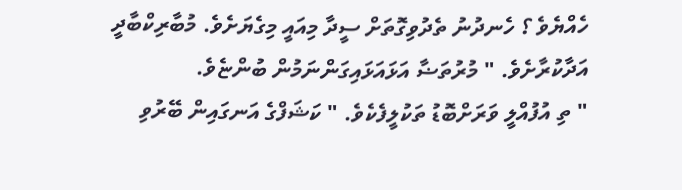ހެއްޔެވެ ؟ ހެނދުނު ތެދުވިގޮތަށް ސީދާ މިއައީ މިގެޔަށެވެ. މުބާރިކްބާދީ އަދާކުރާށެވެ. " މުރުތަޟާ އަޅައަޅައިގަންނަމުން ބުންޏެވެ.
" ތި އުފުއްލީ ވަރަށްބޮޑު ތަކުލީފެކެވެ. " ކަޝަފްގެ އަނގައިން ބޭރުވި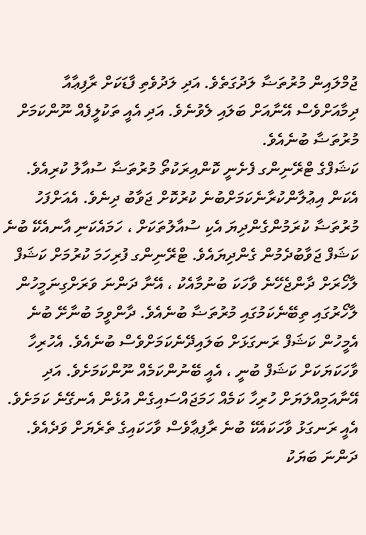ޖުމްލައިން މުރުތަޟާ ލަދުގަތެވެ. އަދި ލަދުވެތި ފާޑަކަށް ރާފިޢާއާ ދިމާއަށްވެސް އޭނާއަށް ބަލައި ލެވުނެވެ. އަދި އެއީ ތަކުލީފެއް ނޫންކަމަށް މުރުތަޟާ ބުނެއެވެ.
ކަޝަފްގެ ޓްރޭނިންގ ފެށެނީ ކޮންއިރަކުތޯ މުރުތަޟާ ސުއާލު ކުރިއެވެ. އެކަން އިޢުލާންކުރާނެކަމަށްބުނެ ކުރުކޮށް ޖަވާބު ދިނެވެ. އެއަށްފަހު މުރުތަޟާ ކުރަމުންގެންދިޔަ އެކި ސުއާލުތަކަށް ، ހަމައެކަނި އާނއެކޭ ބުނެ ކަޝަފް ޖަވާބުދެމުން ގެންދިޔައެވެ. ޓްރޭނިންގ ފުރިހަމަ ކުރުމަށް ކަޝަފް ލާހޯރަށް ދާންޖެހޭނެ ވާހަކަ ބުނުމާއެކު ، އޭނާ ދަންނަ ވަރަށްގިނަމީހުން ލާހޯރުގައި ތިބޭނެކަމުގައި މުރުތަޟާ ބުނެއެވެ. ދާންވީމަ ބުނާށޭ ބުނެ އެމީހުން ކަޝަފް ރަނގަޅަށް ބަލައިދޭނެކަމަށްވެސް ބުނެއެވެ. އެހުރިހާ ވާހަކަޔަކަށް ކަޝަފް ބުނީ ، އެއީ ބޭނުންކަމެއް ނޫންކަމަށެވެ. އަދި އޭނާއަމިއްލަޔަށް ހުރިހާ ކަމެއް ހަމަޖައްސައިގެން އުޅެން އެނގޭނެ ކަމަށެވެ. އެއީ ރަނގަޅު ވާހަކައެކޭ ބުނެ ރާފިޢާވެސް ވާހަކައިގެ ތެރެޔަށް ވަދެއެވެ. ދަންނަ ބަޔަކު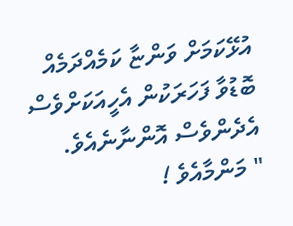އުޅޭކަމަށް ވަންޏާ ކަމެއްދަމެއް ބޮޑުވާ ފަހަރަކުން އެހީއަކަށްވެސް އެދެންވެސް އޮންނާނެއެވެ.
" މަންމާއެވެ !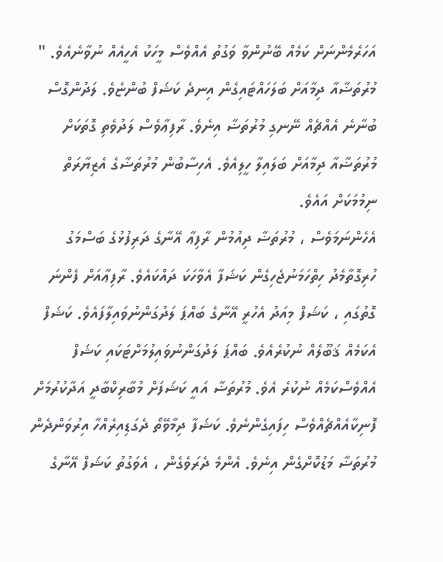އަހަރެމެންނަށް ކަމެއް ބޭނުންވާ ވަގުތު އެއްވެސް މީހަކު އެހީއެއް ނުވާނެއެވެ. " މުރުތަޟާއާ ދިމާއަށް ބަލަހައްޓައިގެން އިނދެ ކަޝަފް ބުންޏެވެ. ލަދުންގޮސް ބުނާނެ އެއްޗެއް ނޭނގި މުރުތަޟާ އިނެވެ. ރާފިޢާވެސް ލަދުވެތި ގޮތަކަށް މުރުތަޟާއާ ދިމާއަށް ބަލައިލާ ހީލިއެވެ. އެހިސާބުން މުރުތަޟާގެ އެޒިޔާރަތް ނިމުމަކަށް އައެވެ.
އެހެންނަމަވެސް ، މުރުތަޟާ ދިއުމުން ރާފިޢާ އޭނާގެ ދަރިފުޅުގެ ބަސްމަގު ހުރިގޮތާމެދު ހިތްހަމަނުޖެހިގެން ކަޝަފާ އެވާހަކަ ދައްކައެވެ. ރާފިޢާއަށް ފެންނަ ގޮތުގައި ، ކަޝަފް މިއަދު އެހުރީ އޭނާގެ ބައްޕަ ލަދުގަންނުވައިލާފައެވެ. ކަޝަފް އެކަމެއް ޤަބޫލެއް ނުކުރެއެވެ. ބައްޕަ ލަދުގަންނުވައިލުމަށްޓަކައި ކަޝަފް އެއްވެސްކަމެއް ނުކުރެ އެވެ. މުރުތަޟާ އައީ ކަޝަފަށް މުބާރިކްބާދީ އަދާކުރުމަށް ފޮނިކާއެއްޗެއްވެސް ހިފައިގެންނެވެ. ކަޝަފާ ދިމާވޭތޯ ދެގަޑިއިރެއްހާ އިރުވަންދެން މުރުތަޟާ މަޑުކޮށްގެން އިނެވެ. އެންމެ ދެރަވެގެން ، އެވަގުތު ކަޝަފް އޭނާގެ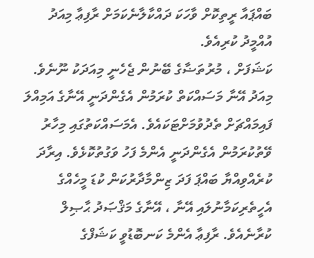ބައްޕައާ ރީތިކޮށް ވާހަކަ ދައްކާލާނެކަމަށް ރާފިޢާ މިއަދު އުއްމީދު ކުރިއެވެ.
ކަޝަފަށް ، މުރުތަޟާގެ ބޭނުން ޖެހެނީ މިއަދަކު ނޫނެވެ. މިއަދު އޭނާ މަސައްކަތް ކުރަމުން އެގެންދަނީ އޭނާގެ އަމިއްލަ ފައިމައްޗަށް ތެދުވުމަށްޓަކައެވެ. އެމަސައްކަތުގައި މިހާރު ވޭތުކުރަމުން އެގެންދަނީ އެންމެ ފަހު ވަގުތުކޮޅެވެ. އިރާދަ ކުރެއްވިއްޔާ ބައްޕަ ފަދަ ޒިންމާދާރުކަން ކުޑަ މީހެއްގެ އެހީތެރިކަމާނުލައި އޭނާ ، އޭނާގެ މަޤްޞަދު ޙާޞިލް ކުރާނެއެވެ. ރާފިޢާ އެންމެ ކަނބޮޑުވީ ކަޝަފްގެ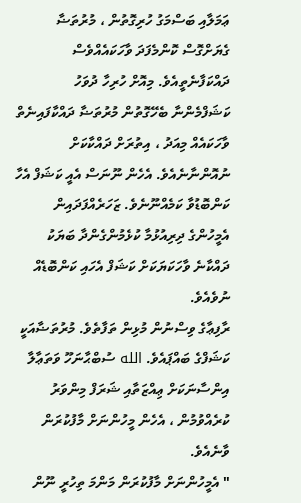ޢަމަލާއި ބަސްމަގު ހުރިގޮތުން ، މުރުތަޟާ ގެޔަށްގޮސް ކޮންމެފަދަ ވާހަކައެއްވެސް ދައްކަފާނެތީއެވެ. މިއޮށް ހުރިހާ ދުވަހު ކަޝަފްމެންނާ ބެހޭގޮތުން މުރުތަޟާ ދައްކާފައިނެތް ވާހަކައެއް މިއަދު ، އިތުރަށް ދައްކާކަށް ނުއޮންނާނެއެވެ. އެހެން ނޫނަސް އެއީ ކަޝަފް އެހާ ކަންބޮޑުވާ ކަމެއްނޫނެވެ. ޒަހަރެއްފަދައިން އެމީހުންގެ ދިރިއުޅުމާ ކުޅެމުންގެންދާ ބަޔަކު ދައްކާނެ ވާހަކަޔަކަށް ކަޝަފް އެހައި ކަންބޮޑެއް ނުވެއެވެ.
ރާފިޢާގެ ވިސްނުން މުޅިން ތަފާތެވެ. މުރުތަޟާއަކީ ކަޝަފްގެ ބައްޕައެވެ. الله ސުބްޙާނަހޫ ވަތަޢާލާ އިންސާނަކަށް ޢިއްޒަތާއި ޝަރަފް މިންވަރު ކުރެއްވުމުން ، އެހެން މީހުންނަށް މާފުކުރަން ވާނެއެވެ.
" އެމީހުންނަށް މާފުކުރަން މަންމަ ތިހުރީ ނޫން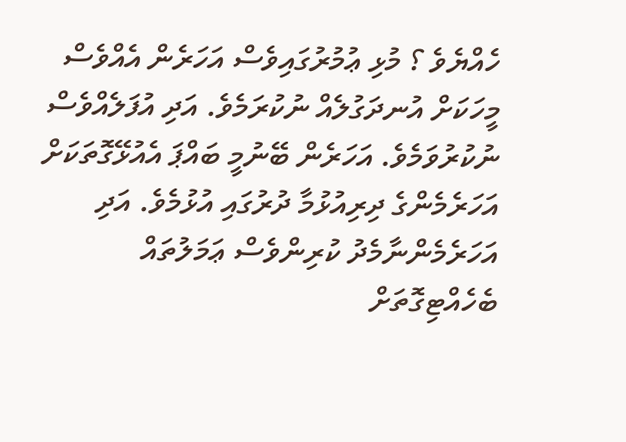ހެއްޔެވެ ؟ މުޅި ޢުމުރުގައިވެސް އަހަރެން އެއްވެސް މީހަކަށް އުނދަގުލެއް ނުކުރަމެވެ. އަދި އުފަލެއްވެސް ނުކުރުވަމެވެ. އަހަރެން ބޭނުމީ ބައްޕަ އެއުޅޭގޮތަކަށް އަހަރެމެންގެ ދިރިއުޅުމާ ދުރުގައި އުޅުމެވެ. އަދި އަހަރެމެންނާމެދު ކުރިންވެސް ޢަމަލުތައް ބެހެއްޓިގޮތަށް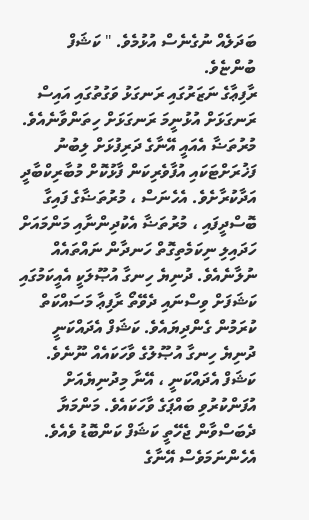ބަދަލެއް ނުގެނެސް އުޅުމެވެ. " ކަޝަފް ބުންޏެވެ.
ރާފިޢާގެ ނަޒަރުގައި ރަނގަޅު ވަގުތުގައި އައިސް ރަނގަޅަށް އުޅުނީމަ ރަނގަޅަށް ހިތަންވާނެއެވެ. މުރުތަޟާ އެއައީ އޭނާގެ ދަރިފުޅަށް ލިބުނު ފަޚުރަށްޓަކައި އުފާވެރިކަން ފާޅުކޮށް މުބާރިކްބާދީ އަދާކުރާށެވެ. އެހެނަސް ، މުރުތަޟާގެ ފައިގާ ބޮސްދީފައި ، މުރުތަޟާ އެކުދިންނާއި މަންމައަށް ހަދައިލި ނިކަމެތިގޮތް ހަނދާން ނައްތައެއް ނުލާނެއެވެ. ދުނިޔެ ހިނގާ އުޞޫލަކީ އެއީކަމުގައި ކަޝަފަށް ވިސްނައި ދެވޭތޯ ރާފިޢާ މަސައްކަތް ކުރަމުން ގެންދިޔައެވެ. ކަޝަފް އެދައްކަނީ ދުނިޔެ ހިނގާ އުޞޫލުގެ ވާހަކައެއް ނޫނެވެ. ކަޝަފް އެދައްކަނީ ، އޭނާ މިދުނިޔެއަށް އުފަންކުރުވި ބައްޕަގެ ވާހަކައެވެ. މަންމަޔާ ދެބަސްވާން ޖެހޭތީ ކަޝަފް ކަންބޮޑު ވެއެވެ. އެހެންނަމަވެސް އޭނާގެ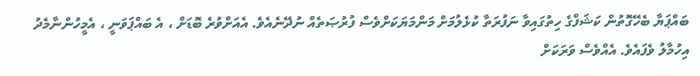ބައްޕަޔާ ބެހޭގޮތުން ކަޝަފްގެ ހިތުގައިވާ ނަފުރަތާ ކުޅެލުމަށް މަންމަޔަކަށްވެސް ފުރުޞަތެއް ނުދޭނެއެވެ. އެއަށްވުރެ ބޮޑަށް ، އެ ބައްޕަވަނީ ، އެމީހުންނާމެދު އިހުމާލު ވެފައެވެ. އެއްވެސް ވަރަކަށް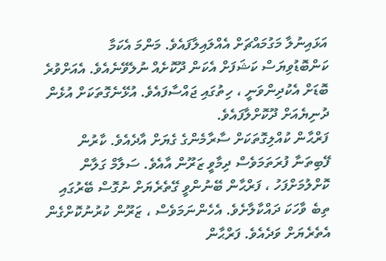އަޅައިނުލާ މަގުމައްޗަށް އެއްލައިލާފައެވެ. މަންމަ އެކަމާ ކަންބޮޑުވިޔަސް ކަޝަފަށް އެކަން ދޫކޮށެއް ނުލެވޭނެއެވެ. އެއަށްވުރެ ބޮޑަށް އެކުދިންވަނީ ، ހިތުގައި ޖައްސާފައެވެ. އުޅޭނެގޮތަކަށް އުޅެން ދުނިޔެއަށް ދޫކޮށްލާފައެވެ.
ފަރްޙާން ކުއްލިގޮތަކަށް ސާރާމެންގެ ގެޔަށް އާދެއެވެ. ކާރުން ފޭބިތަނާ ފުރަތަމަވެސް ދިމާވީ ޒަރޫން އާއެވެ. ސަލާމް ގަލާން ކޮށްލުމަށްފަހު ، ފަރްޙާން ބޭނުންވީ ގޭތެރެޔަށް ނުގޮސް ބޭރުގައި ތިބެ ވާހަކަ ދައްކާލާށެވެ. އެހެންނަމަވެސް ، ޒަރޫން ކުރުނުކޮށްގެން އެތެރެޔަށް ވަދެއެވެ. ފަރްޙާން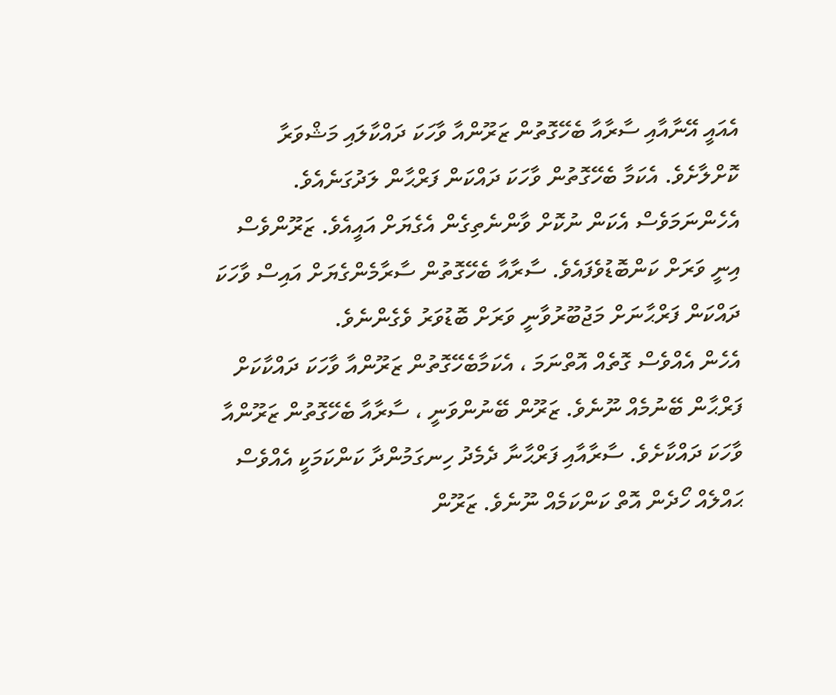އެއައީ އޭނާއާއި ސާރާއާ ބެހޭގޮތުން ޒަރޫންއާ ވާހަކަ ދައްކާލައި މަޝްވަރާ ކޮށްލާށެވެ. އެކަމާ ބެހޭގޮތުން ވާހަކަ ދައްކަން ފަރްޙާން ލަދުގަނެއެވެ. އެހެންނަމަވެސް އެކަން ނުކޮށް ވާންނެތިގެން އެގެޔަށް އައީއެވެ. ޒަރޫންވެސް އިނީ ވަރަށް ކަންބޮޑުވެފައެވެ. ސާރާއާ ބެހޭގޮތުން ސާރާމެންގެޔަށް އައިސް ވާހަކަ ދައްކަން ފަރްޙާނަށް މަޖުބޫރުވާނީ ވަރަށް ބޮޑުވަރު ވެގެންނެވެ.
އެހެން އެއްވެސް ގޮތެއް އޮތްނަމަ ، އެކަމާބެހޭގޮތުން ޒަރޫންއާ ވާހަކަ ދައްކާކަށް ފަރްޙާން ބޭނުމެއް ނޫނެވެ. ޒަރޫން ބޭނުންވަނީ ، ސާރާއާ ބެހޭގޮތުން ޒަރޫންއާ ވާހަކަ ދައްކާށެވެ. ސާރާއާއި ފަރްޙާނާ ދެމެދު ހިނގަމުންދާ ކަންކަމަކީ އެއްވެސް ޙައްލެއް ހޯދެން އޮތް ކަންކަމެއް ނޫނެވެ. ޒަރޫން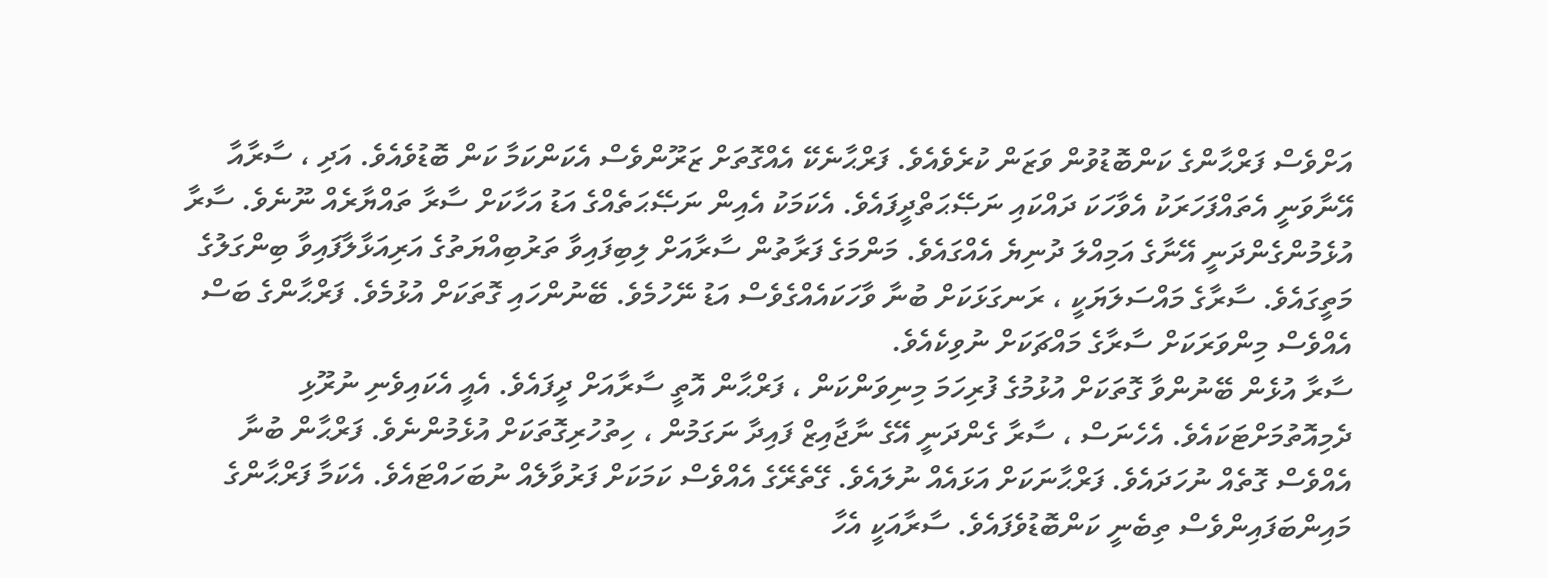އަށްވެސް ފަރްޙާންގެ ކަންބޮޑުވުން ވަޒަން ކުރެވެއެވެ. ފަރްޙާނެކޭ އެއްގޮތަށް ޒަރޫންވެސް އެކަންކަމާ ކަން ބޮޑުވެއެވެ. އަދި ، ސާރާއާ އޭނާވަނީ އެތައްފަހަރަކު އެވާހަކަ ދައްކައި ނަޞޭޙަތްދީފައެވެ. އެކަމަކު އެއިން ނަޞޭޙަތެއްގެ އަޑު އަހާކަށް ސާރާ ތައްޔާރެއް ނޫނެވެ. ސާރާ އުޅެމުންގެންދަނީ އޭނާގެ އަމިއްލަ ދުނިޔެ އެއްގައެވެ. މަންމަގެ ފަރާތުން ސާރާއަށް ލިބިފައިވާ ތަރުބިއްޔަތުގެ އަރިއަޅާލާފައިވާ ބިންގަލުގެ މަތީގައެވެ. ސާރާގެ މައްސަލަޔަކީ ، ރަނގަޅަކަށް ބުނާ ވާހަކައެއްގެވެސް އަޑު ނޭހުމެވެ. ބޭނުންހައި ގޮތަކަށް އުޅުމެވެ. ފަރްޙާންގެ ބަސް އެއްވެސް މިންވަރަކަށް ސާރާގެ މައްޗަކަށް ނުވިކެއެވެ.
ސާރާ އުޅެން ބޭނުންވާ ގޮތަކަށް އުޅުމުގެ ފުރިހަމަ މިނިވަންކަން ، ފަރްޙާން އޮތީ ސާރާއަށް ދީފައެވެ. އެއީ އެކައިވެނި ނުރޫޅި ދެމިއޮތުމަށްޓަކައެވެ. އެހެނަސް ، ސާރާ ގެންދަނީ އޭގެ ނާޖާއިޒް ފައިދާ ނަގަމުން ، ހިތުހުރިގޮތަކަށް އުޅެމުންނެވެ. ފަރްޙާން ބުނާ އެއްވެސް ގޮތެއް ނުހަދައެވެ. ފަރްޙާނަކަށް އަޅައެއް ނުލައެވެ. ގޭތެރޭގެ އެއްވެސް ކަމަކަށް ފަރުވާލެއް ނުބަހައްޓައެވެ. އެކަމާ ފަރްޙާންގެ މައިންބަފައިންވެސް ތިބެނީ ކަންބޮޑުވެފައެވެ. ސާރާއަކީ އެހާ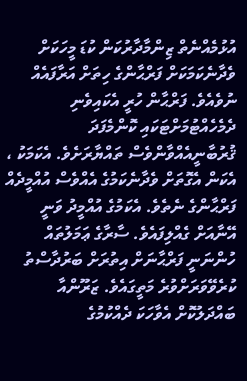އުޅުމެއްނެތް ޒިންމާދާރުކަން ކުޑަ މީހަކަށް ވެދާނެކަމަކަށް ފަރްޙާންގެ ހިތަށް އަރާފައެއް ނުވެއެވެ. ފަރްޙާން ހުރީ އެކައިވެނި ދެމެހެއްޓުމަށްޓަކައި ކޮންމެފަދަ ޤުރުބާނީއެއްވާންވެސް ތައްޔާރަށެވެ. އެކަމަކު ، އެކަން އެގޮތަށް ވެދާނެކަމުގެ އެއްވެސް އުއްމީދެއް ފަރްޙާންގެ ނެތެވެ. އެކަމުގެ އުއްމީދު ވަނީ އޭނާއަށް ގެއްލިފައެވެ. ސާރާގެ ޢަމަލުތައް ހުންނަނީ ފަރްޙާނަށް އިތުރަށް ބަރުދާސްތު ކުރެވޭވަރަށްވުރެ މަތީގައެވެ. ޒަރޫންއާ ބައްދަލުކޮށް އެވާހަކަ ދެއްކުމުގެ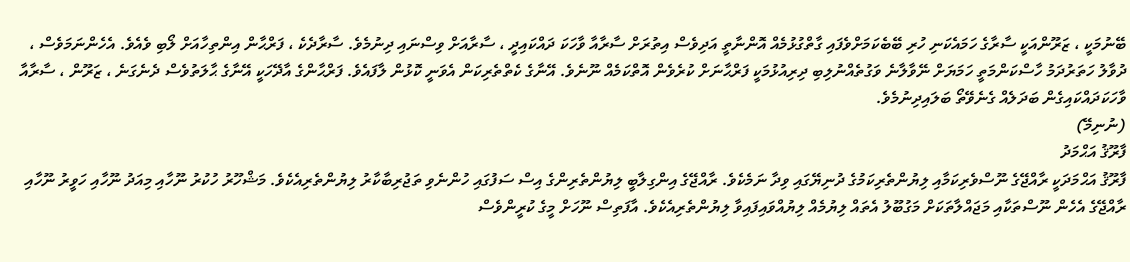ބޭނުމަކީ ، ޒަރޫންއަކީ ސާރާގެ ހަމައެކަނި ހުރި ބޭބެކަމަށްވެފައި ގާތްގުޅުމެއް އޮންނާތީ އަދިވެސް އިތުރަށް ސާރާއާ ވާހަކަ ދައްކައިދީ ، ސާރާއަށް ވިސްނައި ދިނުމެވެ. ސާރާދެކެ ، ފަރްޙާން އިންތިހާއަށް ލޯބި ވެއެވެ. އެހެންނަމަވެސް ، ދުވާލު ހަތަރުދަމު ހާސްކަންމަތީ ހަމަޔަށް ނޭވާލާނެ ވަގުތެއްނުލިބި ދިރިއުޅުމަކީ ފަރްޙާނަށް ކުރެވެން އޮތްކަމެއް ނޫނެވެ. އޭނާގެ ކެތްތެރިކަން އެވަނީ ކޮޅުން ލާފައެވެ. ފަރްޙާންގެ އާދޭހަކީ އޭނާގެ ޙާލަތުވެސް ދެނެގަނެ ، ޒަރޫން ، ސާރާއާ ވާހަކަދައްކައިގެން ބަދަލެއް ގެނެވޭތޯ ބަލައިދިނުމެވެ.
(ނުނިމޭ)
ފާރޫޤު އަޙްމަދު
ފާރޫޤު އަޙްމަދަކީ ރާއްޖޭގެ ނޫސްވެރިކަމާއި ލިޔުންތެރިކަމުގެ ދުނިޔޭގައި ވިދާ ނަމެކެވެ. ރާއްޖޭގެ އިންގިލާބީ ލިޔުންތެރިންގެ އިސް ސަފުގައި ހުންނެވި ތަޖުރިބާކާރު ލިޔުންތެރިއެކެވެ. މަޝްހޫރު ހުކުރު ނޫހާއި މިއަދު ނޫހާއި ހަވީރު ނޫހާއި ރާއްޖޭގެ އެހެން ނޫސްތަކާއި މަޖައްލާތަކަށް މަގުބޫލު އެތައް ލިޔުމެއް ލިޔުއްވައިފައިވާ ލިޔުންތެރިއެކެވެ. އާފަތިސް ނޫހަށް މީގެ ކުރީންވެސް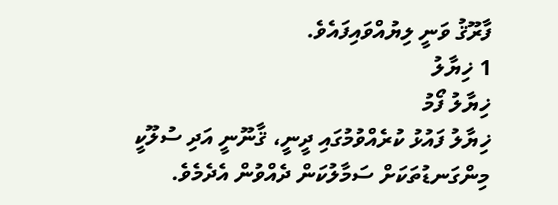ފާރޫޤު ވަނީ ލިޔުއްވައިފައެވެ.
1 ޚިޔާލު
ޚިޔާލު ފޯމު
ޚިޔާލު ފައުޅު ކުރެއްވުމުގައި ދީނީ، ޤާނޫނީ އަދި ސުލޫކީ މިންގަނޑުތަކަށް ސަމާލުކަން ދެއްވުން އެދެމެވެ.